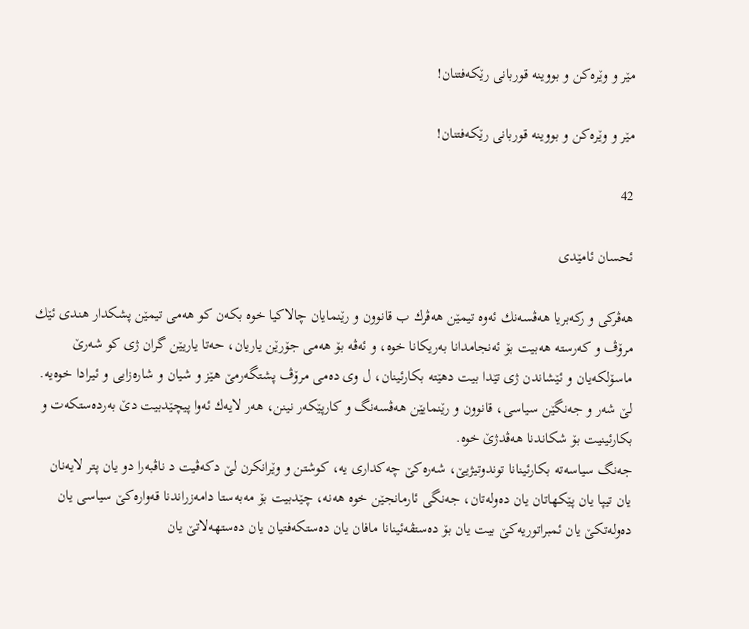مێر و وێره‌كن و بووینه‌ قوربانى رێكه‌فتنان!

مێر و وێره‌كن و بووینه‌ قوربانى رێكه‌فتنان!

42

ئحسان ئامێدى

هه‌ڤركى و ركه‌بریا هه‌ڤسه‌نك ئه‌وه‌ تیمێن هه‌ڤرك ب قانوون و رێنمایان چالاكیا خوه‌ بكه‌ن كو هه‌مى تیمێن پشكدار هندى ئێك مرۆڤ و كه‌رسته‌ هه‌بیت بۆ ئه‌نجامدانا به‌ریكانا خوه‌، و ئه‌ڤه‌ بۆ هه‌مى جۆرێن یاریان، حه‌تا یاریێن گران ژى كو شه‌رێ ماسۆلكه‌یان و ئێشاندن ژى تێدا بیت دهێته‌ بكارئینان، ل وى ده‌مى مرۆڤ پشتگه‌رمێ هێز و شیان و شاره‌زایى و ئیرادا خوه‌یه‌.
لێ شه‌ر و جه‌نگێن سیاسى، قانوون و رێنمایێن هه‌ڤسه‌نگ و كارپێكه‌ر نینن، هه‌ر لایه‌ك ئه‌وا پیچێدبیت دێ به‌رده‌ستكه‌ت و بكارئینیت بۆ شكاندنا هه‌ڤدژێ خوه‌.
جه‌نگ سیاسه‌ته‌ بكارئینانا توندوتیژیێ، شه‌ره‌كێ چه‌كدارى یه‌، كوشتن و وێرانكرن لێ دكه‌ڤیت د ناڤبه‌را دو یان پتر لایه‌نان یان تیپا یان پێكهاتان یان ده‌وله‌تان، جه‌نگى ئارمانجێن خوه‌ هه‌نه‌، چێدبیت بۆ مه‌به‌ستا دامه‌زراندنا قه‌واره‌كێ سیاسى یان ده‌وله‌تكێ یان ئمبراتوریه‌كێ بیت یان بۆ ده‌ستڤه‌ئینانا مافان یان ده‌ستكه‌فتیان یان ده‌ستهه‌لاتێ یان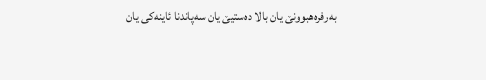به‌رفره‌هبوونێ یان بالا ده‌ستیێ یان سه‌پاندنا ئاینه‌كى یان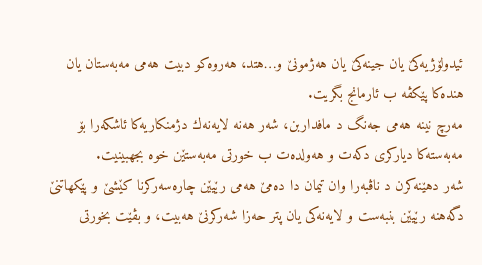ئیدولۆژیه‌كێ یان جینه‌كێ یان هه‌ژمونێ و…هتد، هه‌روه‌كو دبیت هه‌مى مه‌به‌ستان یان هنده‌كا پێكڤه‌ ب ئارمانج بگریت.
مه‌رچ نینه‌ هه‌مى جه‌نگ د مافداربن، شه‌ر هه‌نه‌ لایه‌نه‌ك دژمنكاریه‌كا ئاشكه‌را بۆ مه‌به‌سته‌كا دیاركرى دكه‌ت و هه‌ولده‌ت ب خورتى مه‌به‌ستێن خوه‌ بجهبینیت.
شه‌ر دهێنه‌كرن د ناڤبه‌را وان تیمان دا ده‌مێ هه‌مى رێیێن چاره‌سه‌ركرنا كێشێ و پێكهاتنێ دگه‌هنه‌ رێیێن بنبه‌ست و لایه‌نه‌كى یان پتر حه‌زا شه‌ركرنێ هه‌بیت، و بڤێت بخورتى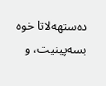ده‌ستهه‌لاتا خوه‌ بسه‌پینیت، و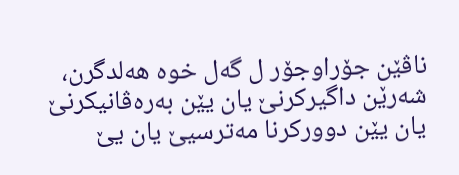ناڤێن جۆراوجۆر ل گه‌ل خوه‌ هه‌لدگرن، شه‌رێن داگیركرنێ یان یێن به‌ره‌ڤانیكرنێ یان یێن دووركرنا مه‌ترسیێ یان یێ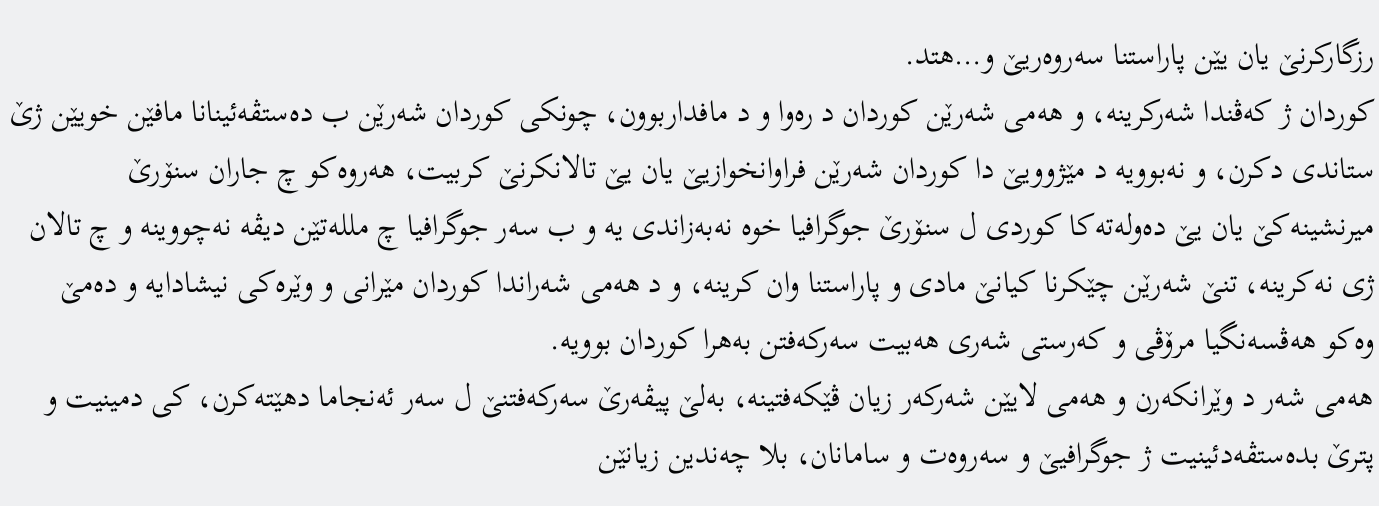رزگاركرنێ یان یێن پاراستنا سه‌روه‌ریێ و…هتد.
كوردان ژ كه‌ڤندا شه‌ركرینه‌، و هه‌مى شه‌رێن كوردان د ره‌وا و د مافداربوون، چونكى كوردان شه‌رێن ب ده‌ستڤه‌ئینانا مافێن خویێن ژێ ستاندى دكرن، و نه‌بوویه‌ د مێژوویێ دا كوردان شه‌رێن فراوانخوازیێ یان یێ تالانكرنێ كربیت، هه‌روه‌كو چ جاران سنۆرێ میرنشینه‌كێ یان یێ ده‌وله‌ته‌كا كوردى ل سنۆرێ جوگرافیا خوه‌ نه‌به‌زاندى یه‌ و ب سه‌ر جوگرافیا چ ملله‌تێن دیڤه‌ نه‌چووینه‌ و چ تالان ژى نه‌كرینه‌، تنێ شه‌رێن چێكرنا كیانێ مادى و پاراستنا وان كرینه‌، و د هه‌مى شه‌راندا كوردان مێرانى و وێره‌كى نیشادایه‌ و ده‌مێ وه‌كو هه‌ڤسه‌نگیا مرۆڤى و كه‌رستى شه‌رى هه‌بیت سه‌ركه‌فتن به‌هرا كوردان بوویه‌.
هه‌مى شه‌ر د وێرانكه‌رن و هه‌مى لایێن شه‌ركه‌ر زیان ڤێكه‌فتینه‌، به‌لێ پیڤه‌رێ سه‌ركه‌فتنێ ل سه‌ر ئه‌نجاما دهێته‌كرن، كى دمینیت و پترێ بده‌ستڤه‌دئینیت ژ جوگرافیێ و سه‌روه‌ت و سامانان، بلا چه‌ندین زیانێن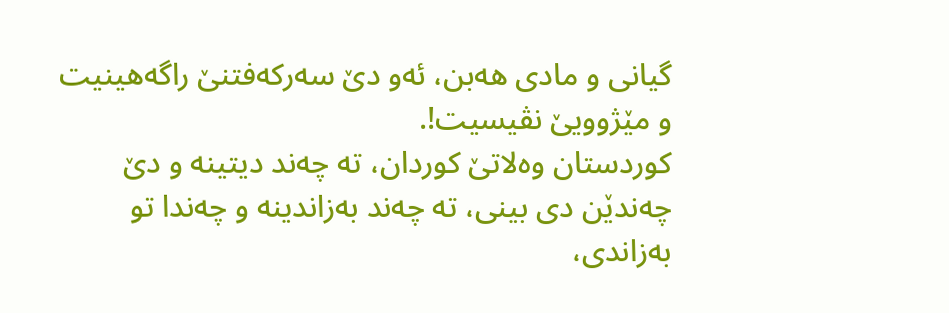گیانى و مادى هه‌بن، ئه‌و دێ سه‌ركه‌فتنێ راگه‌هینیت و مێژوویێ نڤیسیت!.
كوردستان وه‌لاتێ كوردان، ته‌ چه‌ند دیتینه‌ و دێ چه‌ندێن دى بینى، ته‌ چه‌ند به‌زاندینه‌ و چه‌ندا تو به‌زاندى،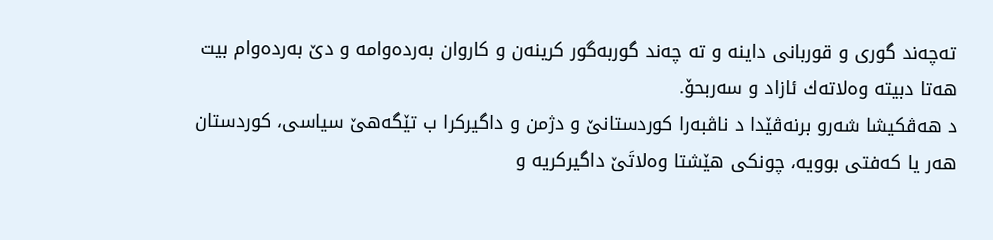ته‌چه‌ند گورى و قوربانى داینه‌ و ته‌ چه‌ند گوربه‌گور كرینه‌ن و كاروان به‌رده‌وامه‌ و دێ به‌رده‌وام بیت هه‌تا دبیته‌ وه‌لاته‌ك ئازاد و سه‌ربحۆ.
د هه‌ڤكیشا شه‌رو برنه‌ڤێدا د ناڤبه‌را كوردستانێ و دژمن و داگیركرا ب تێگه‌هێ سیاسى، كوردستان هه‌ر یا كه‌فتى بوویه‌، چونكى هێشتا وه‌لاتَێ داگیركریه‌ و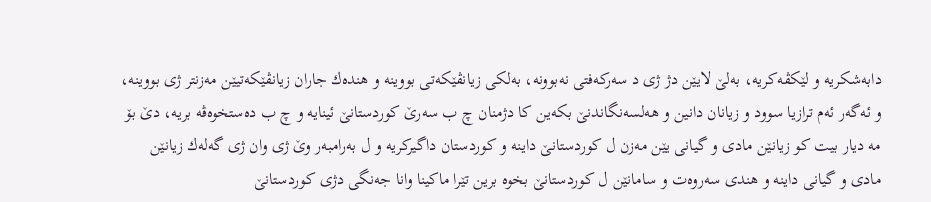دابه‌شكریه‌ و لێكڤه‌كریه‌، به‌لێ لایێن دژ ژى د سه‌ركه‌فتى نه‌بوونه‌، به‌لكى زیانڤێكه‌تى بووینه‌ و هنده‌ك جاران زیانڤێكه‌تیێن مه‌زنتر ژى بووینه‌، و ئه‌گه‌ر ئه‌م ترازیا سوود و زیانان دانین و هه‌لسه‌نگاندنێ بكه‌ین كا دژمنان چ ب سه‌رێ كوردستانێ ئینایه‌ و چ ب ده‌ستخوه‌ڤه‌ بریه‌، دێ بۆ مه‌ دیار بیت كو زیانێن مادى و گیانى یێن مه‌زن ل كوردستانێ داینه‌ و كوردستان داگیركریه‌ و ل به‌رامبه‌ر وێ ژى وان ژى گه‌له‌ك زیانێن مادى و گیانى داینه‌ و هندى سه‌روه‌ت و سامانێن ل كوردستانێ بخوه‌ برین تێرا ماكینا وانا جه‌نگى دژى كوردستانێ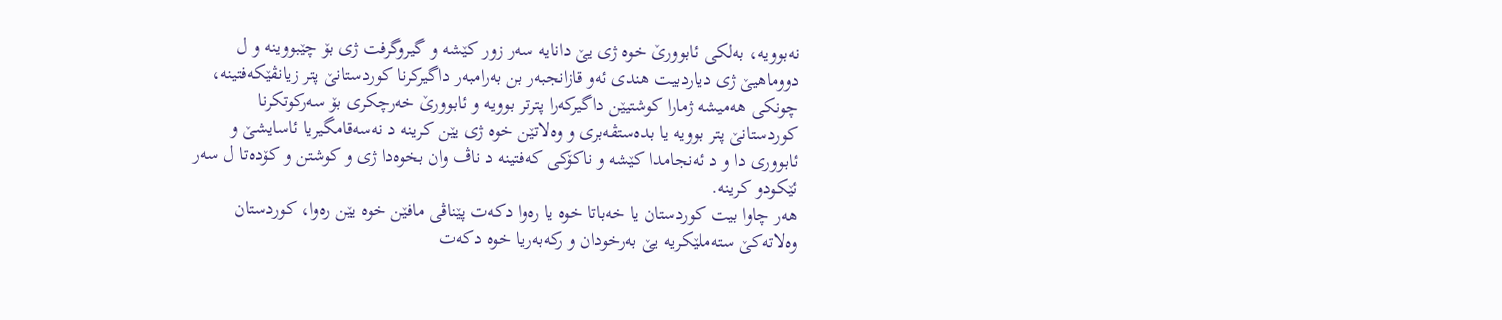نه‌بوویه‌، به‌لكى ئابوورێ خوه‌ ژى یێ دانایه‌ سه‌ر زور كێشه‌ و گیروگرفت ژى بۆ چێبووینه‌ و ل دووماهیێ ژى دیاردبیت هندى ئه‌و قازانجبه‌ر بن به‌رامبه‌ر داگیركرنا كوردستانێ پتر زیانڤێكه‌فتینه‌، چونكى هه‌میشه‌ ژمارا كوشتیێن داگیركه‌را پترتر بوویه‌ و ئابوورێ خه‌رچكرى بۆ سه‌ركوتكرنا كوردستانێ پتر بوویه‌ یا بده‌ستڤه‌برى و وه‌لاتێن خوه‌ ژى یێن كرینه‌ د نه‌سه‌قامگیریا ئاسایشێ و ئابوورى دا و د ئه‌نجامدا كێشه‌ و ناكۆكى كه‌فتینه‌ د ناڤ وان بخوه‌دا ژى و كوشتن و كۆده‌تا ل سه‌ر ئێكودو كرینه‌.
هه‌ر چاوا بیت كوردستان یا خه‌باتا خوه‌ یا ره‌وا دكه‌ت پێناڤى مافێن خوه‌ یێن ره‌وا، كوردستان وه‌لاته‌كێ سته‌ملێكریه‌ یێ به‌رخودان و ركه‌به‌ریا خوه‌ دكه‌ت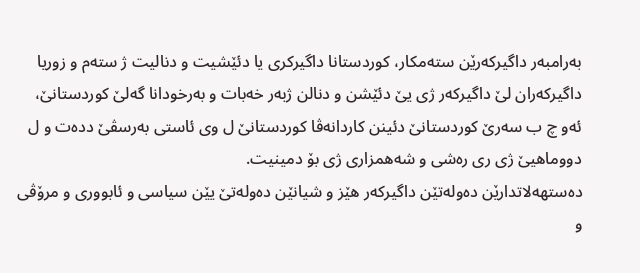به‌رامبه‌ر داگیركه‌رێن سته‌مكار، كوردستانا داگیركرى یا دئێشیت و دنالیت ژ سته‌م و زوریا داگیركه‌ران لێ داگیركه‌ر ژى یێ دئێشن و دنالن ژبه‌ر خه‌بات و به‌رخودانا گه‌لێ كوردستانێ، ئه‌و چ ب سه‌رێ كوردستانێ دئینن كاردانه‌ڤا كوردستانێ ل وى ئاستى به‌رسڤێ دده‌ت و ل دووماهیێ ژى رى ره‌شى و شه‌همزارى ژى بۆ دمینیت.
ده‌ستهه‌لاتدارێن ده‌وله‌تێن داگیركه‌ر هێز و شیانێن ده‌وله‌تێ یێن سیاسى و ئابوورى و مرۆڤى و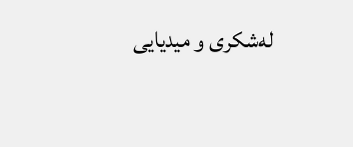له‌شكرى و میدیایى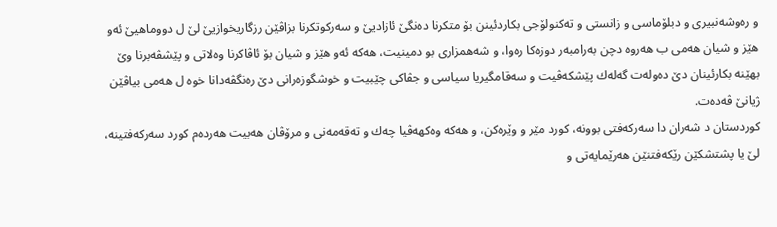و ره‌وشه‌نبیرى و دبلۆماسى و زانستى و ته‌كنولۆجى بكاردئینن بۆ متكرنا ده‌نگێ ئازادیێ و سه‌ركوتكرنا بزاڤێن رزگاریخوازیێ لێ ل دووماهیێ ئه‌و هێز و شیان هه‌مى ب هه‌روه‌ دچن به‌رامبه‌ر دوزه‌كا ره‌وا، و شه‌همزارى بو دمینیت، هه‌كه‌ ئه‌و هێز و شیان بۆ ئاڤاكرنا وه‌لاتى و پێشڤه‌برنا وێ بهێنه‌ بكارئینان دێ ده‌وله‌ت گه‌له‌ك پێشكه‌ڤیت و سه‌قامگیریا سیاسى و جڤاكى چێبیت و خوشگوزه‌رانى دێ ره‌نگڤه‌دانا خوه‌ ل هه‌مى بیاڤێن ژیانێ ڤه‌ده‌ت.
كوردستان د شه‌ران دا سه‌ركه‌فتى بوونه‌، كورد مێر و وێره‌كن، و هه‌كه‌ وه‌كهه‌ڤیا چه‌ك و ته‌قه‌مه‌نى و مرۆڤان هه‌بیت هه‌رده‌م كورد سه‌ركه‌فتینه‌، لێ یا پشتشكێن رێكه‌فتنێن هه‌رێمایه‌تى و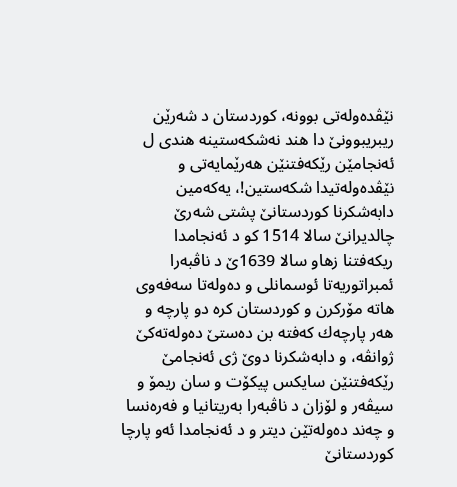نێڤده‌وله‌تى بوونه‌، كوردستان د شه‌رێن ریبریبوونێ دا هند نه‌شكه‌ستینه‌ هندى ل ئه‌نجامێن رێكه‌فتنێن هه‌رێمایه‌تى و نێڤده‌وله‌تیدا شكه‌ستین!، یه‌كه‌مین دابه‌شكرنا كوردستانێ پشتى شه‌رێ چالدیرانێ سالا 1514 كو د ئه‌نجامدا ریكه‌فتنا زهاو سالا 1639ێ د ناڤبه‌را ئمبراتوریه‌تا ئوسمانلى و ده‌وله‌تا سه‌فه‌وى هاته‌ مۆركرن و كوردستان كره‌ دو پارچه‌ و هه‌ر پارچه‌ك كه‌فته‌ بن ده‌ستێ ده‌وله‌ته‌كێ ژوانڤه‌، و دابه‌شكرنا دوێ ژى ئه‌نجامێ رێكه‌فتنێن سایكس پیكۆت و سان ریمۆ و سیڤه‌ر و لۆزان د ناڤبه‌را به‌ریتانیا و فه‌ره‌نسا و چه‌ند ده‌وله‌تێن دیتر و د ئه‌نجامدا ئه‌و پارچا كوردستانێ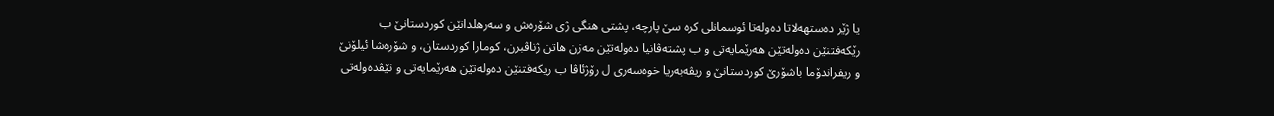یا ژێر ده‌ستهه‌لاتا ده‌وله‌تا ئوسمانلى كره‌ سێ پارچه‌، پشتى هنگى ژى شۆره‌ش و سه‌رهلدانێن كوردستانێ ب رێكه‌فتنێن ده‌وله‌تێن هه‌رێمایه‌تى و ب پشته‌ڤانیا ده‌وله‌تێن مه‌زن هاتن ژناڤبرن، كومارا كوردستان، و شۆره‌شا ئیلۆنێ و ریفراندۆما باشۆرێ كوردستانێ و ریڤه‌به‌ریا خوه‌سه‌رى ل رۆژئاڤا ب ریكه‌فتنێن ده‌وله‌تێن هه‌رێمایه‌تى و نێڤده‌وله‌تى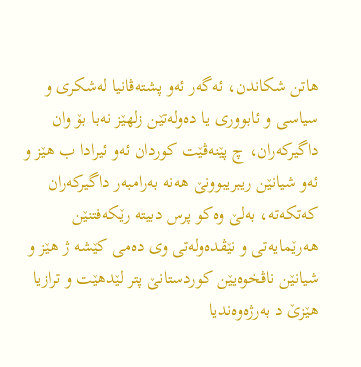هاتن شكاندن، ئه‌گه‌ر ئه‌و پشته‌ڤانیا له‌شكرى و سیاسى و ئابوورى یا ده‌وله‌تێن زلهێز نه‌با بۆ وان داگیركه‌ران، چ پێنه‌ڤێت كوردان ئه‌و ئیرادا ب هێز و ئه‌و شیانێن ریبریبوونێ هه‌نه‌ به‌رامبه‌ر داگیركه‌ران كه‌تكه‌ته‌، به‌لێ وه‌كو پرس دبیته‌ رێكه‌فتنێن هه‌رێمایه‌تى و نێڤده‌وله‌تى وى ده‌مى كێشه‌ ژ هێز و شیانێن ناڤخوه‌یێن كوردستانێ پتر لێدهێت و ترازیا هێزێ د به‌رژه‌وه‌ندیا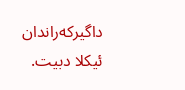داگیركه‌راندان ئیكلا دبیت.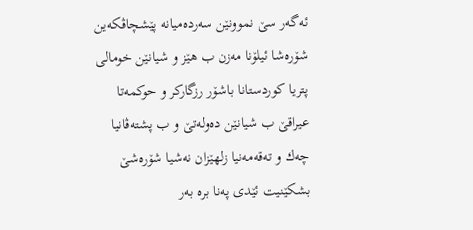ئه‌گه‌ر سێ نموونێن سه‌رده‌میانه‌ پێشچاڤكه‌ین شۆره‌شا ئیلۆنا مه‌زن ب هێز و شیانێن خومالى پتریا كوردستانا باشۆر رزگاركر و حوكمه‌تا عیراقێ ب شیانێن ده‌وله‌تێ و ب پشته‌ڤانیا چه‌ك و ته‌قه‌مه‌نیا زلهێزان نه‌شیا شۆره‌شێ بشكێنیت ئێدى په‌نا بره‌ به‌ر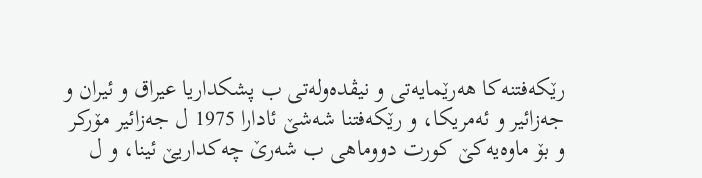رێكه‌فتنه‌كا هه‌رێمایه‌تى و نیڤده‌وله‌تى ب پشكداریا عیراق و ئیران و جه‌زائیر و ئه‌مریكا، و رێكه‌فتنا شه‌شێ ئادارا 1975 ل جه‌زائیر مۆركر و بۆ ماوه‌یه‌كێ كورت دووماهى ب شه‌رێ چه‌كداریێ ئینا، و ل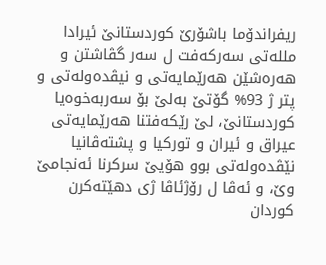ریفراندۆما باشۆرێ كوردستانێ ئیرادا ملله‌تى سه‌ركه‌فت ل سه‌ر گڤاشتن و هه‌ره‌شێن هه‌رێمایه‌تى و نیڤده‌وله‌تى و پتر ژ 93% گۆتێ به‌لێ بۆ سه‌ربه‌خوه‌یا كوردستانێ، لێ رێكه‌فتنا هه‌رێمایه‌تى عیراق و ئیران و توركیا و پشته‌ڤانیا نێڤده‌وله‌تى بوو هۆیێ سركرنا ئه‌نجامێ وێ، و ئه‌ڤا ل رۆژئاڤا ژى دهێته‌كرن كوردان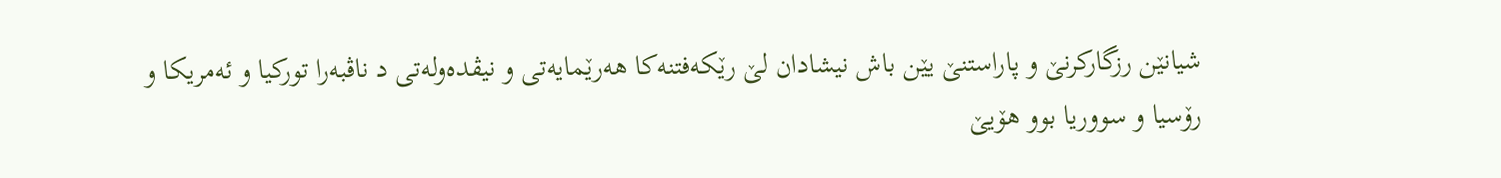شیانێن رزگاركرنێ و پاراستنێ یێن باش نیشادان لێ رێكه‌فتنه‌كا هه‌رێمایه‌تى و نیڤده‌وله‌تى د ناڤبه‌را توركیا و ئه‌مریكا و رۆسیا و سووریا بوو هۆیێ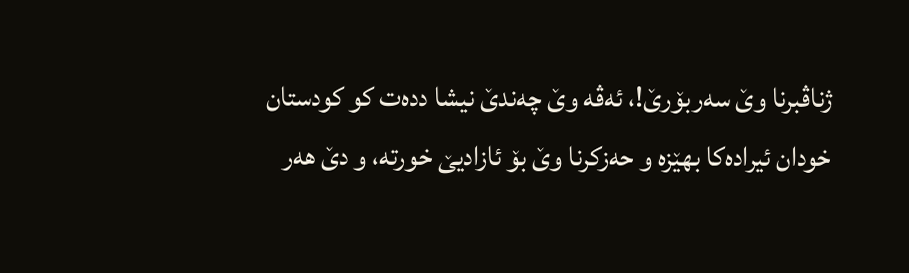ژناڤبرنا وێ سه‌ربۆرێ!، ئه‌ڤه‌ وێ چه‌ندێ نیشا دده‌ت كو كودستان خودان ئیراده‌كا بهێزه‌ و حه‌زكرنا وێ بۆ ئازادیێ خورته‌، و دێ هه‌ر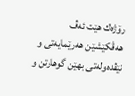رۆژه‌ك هێت ئه‌ڤ هه‌ڤكێشێن هه‌رێمایه‌تى و نێڤده‌وله‌تى بهێن گوهارتن و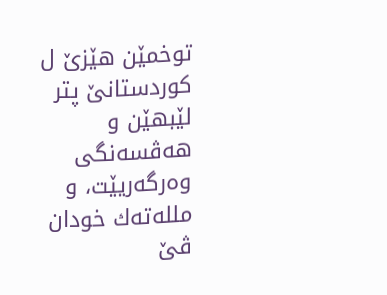توخمێن هێزێ ل كوردستانێ پتر لێبهێن و هه‌ڤسه‌نگى وه‌رگه‌ریێت، و ملله‌ته‌ك خودان ڤێ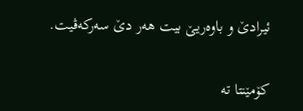ئیرادێ و باوه‌ریێ بیت هه‌ر دێ سه‌ركه‌ڤیت.

کۆمێنتا تە